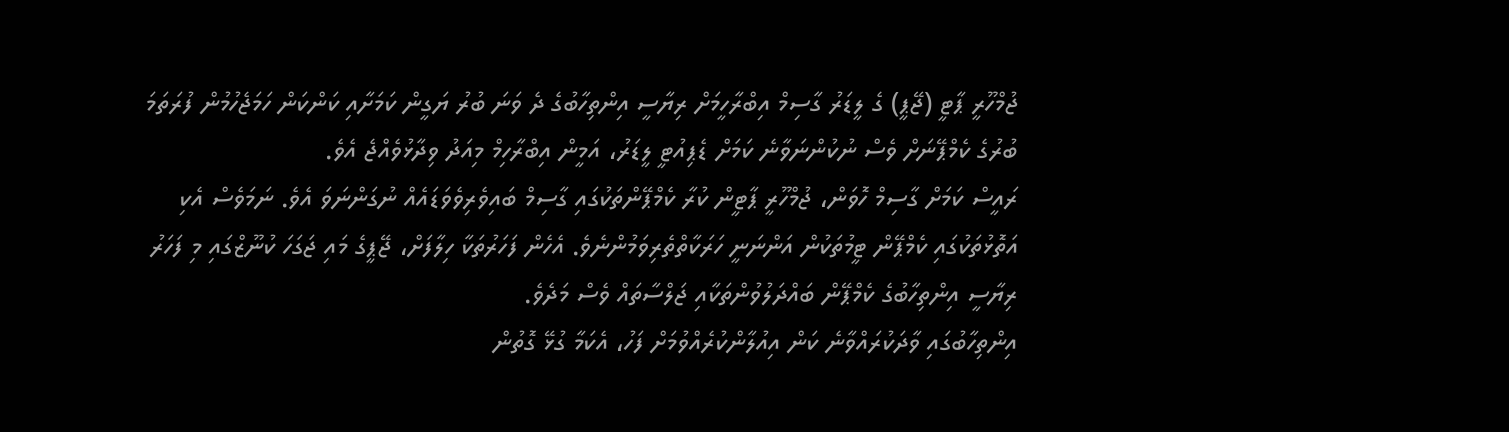ޖުމްހޫރީ ޕާޓީ (ޖޭޕީ) ގެ ލީޑަރު ގާސިމް އިބްރާހީމަށް ރިޔާސީ އިންތިހާބުގެ ދެ ވަނަ ބުރު ޔަގީން ކަމަށާއި ކަންކަން ހަމަޖެހުމުން ފުރަތަމަ ބުރުގެ ކެމްޕޭނަށް ވެސް ނުކުންނަވާނެ ކަމަށް ޑެޕިއުޓީ ލީޑަރު، އަމީން އިބްރާހިމް މިއަދު ވިދާޅުވެއްޖެ އެވެ.
ރައީސް ކަމަށް ގާސިމް ހޮވަން، ޖުމްހޫރީ ޕާޓީން ކުރާ ކެމްޕޭންތަކުގައި ގާސިމް ބައިވެރިވެވަޑައެއް ނުގަންނަވަ އެވެ. ނަމަވެސް އެކި އަތޮޅުތަކުގައި ކެމްޕޭން ޓީމުތަކުން އަންނަނީ ހަރަކާތްތެރިވަމުންނެވެ. އެހެން ފަހަރުތަކާ ހިލާފަށް، ޖޭޕީގެ މައި ޖަގަހަ ކުނޫޒްގައި މި ފަހަރު ރިޔާސީ އިންތިހާބުގެ ކެމްޕޭން ބައްދަލުވުންތަކާއި ޖަލްސާތައް ވެސް މަދެވެ.
އިންތިހާބުގައި ވާދަކުރައްވާނެ ކަން އިއުލާންކުރެއްވުމަށް ފަހު، އެކަމާ ގުޅޭ ގޮތުން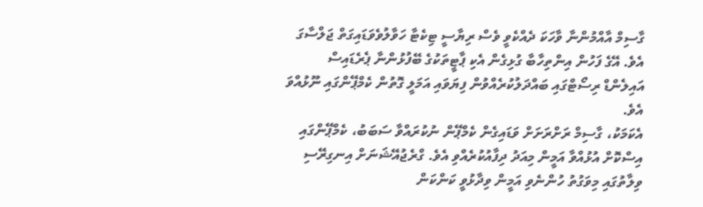ގާސިމް އާއްމުންނާ ވާހަކަ ދެއްކެވީ ވެސް ރިޔާސީ ޓިކެޓާ ހަވާލުވެވަޑައިގަތް ޖަލްސާގަ އެވެ. އޭގެ ފަހުން އިންތިހާބާ ގުޅިގެން އެކި ޕާޓީތަކުގެ ބޭފުޅުންނާ ޕެރެޑައިސް އައިލެންޑް ރިސޯޓްގައި ބައްދަލުކުރެއްވުން ފިޔަވައި އަމަލީ ގޮތުން ކެމްޕޭންގައި ނޫޅުއްވަ އެވެ.
އެކަމަކު، ގާސިމް ރަށްރަށަށް ވަޑައިގެން ކެމްޕޭން ނުކުރައްވާ ސަބަބު، ކެމްޕޭންގައި އިސްކޮށް އުޅުއްވާ އަމީން މިއަދު ދިފާއުކުރެއްވި އެވެ. ގްރެޖުއޭޝަނަށް އިނގިރޭސި ވިލާތުގައި މިވަގުތު ހުންނެވި އަމީން ވިދާޅުވީ ކަންކަން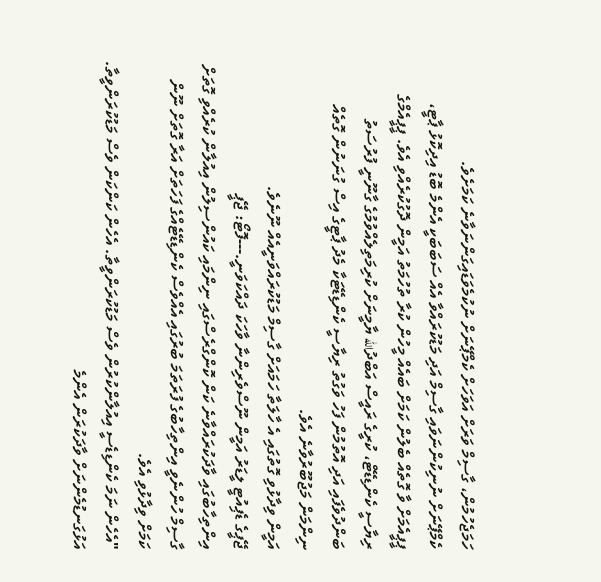ހަމަޖެހުމުން، ގާސިމް ވަރަށް އަވަހަށް ކެމްޕޭނަށް ނުކުމެވަޑައިގަންނަވާނެ ކަމަށެވެ.
ކެމްޕޭނަށް ނުނިކުންނަވައި ގާސިމް އަދި މަޑުކުރައްވާ އެއް ސަބަބަކީ އެންމެ ބޮޑު އިދިކޮޅު ޕާޓީ، ޕީޕީއެމަށް ވާ ގޮތެއް ބެލުން ކަމަށް ބައެއް މީހުން ކުރާ ތުހުމަތު އަމީން ދޮގުކުރެއްވި އެވެ. ޕީޕީއެމްގެ ރިޔާސީ ކެންޑިޑޭޓް، ކުރީގެ ރައީސް އަބްދުالله ޔާމީނަށް ކުރިމަތިލެއްވުމުގެ ގާނޫނީ ފުރުސަތު ބަންދުވެފައި އަދި އޮތުމުން ފަހު ވަގުތު ރިޔާސީ ކެންޑިޑޭޓަކާ މެދު ޕާޓީގެ އިސް ގުނަނުން ގޮތެއް ނިންމަން މަޖުބޫރުވާނެ އެވެ.
އަމީން ވިދާޅުވި ގޮތުގައި އެ ހާލަތާ ހަމައަށް ގާސިމް މަޑުކުރައްވަނީއެއް ނޫނެވެ.
ޖޭޕީގެ ޑެޕިއުޓީ ލީޑަރު އަމީން ނޫސްވެރިންނާ ވާހަކަ ދައްކަވަނީ.---ފޮޓޯ: ޖޭޕީ
އިންތިހާބުގައި ވާދަކުރައްވާނެ ކަން ކޮންގްރެސްގައި ނިންމައި ކައުންސިލުން އިއުލާން ކުރެއްވި ގޮތަށް ގާސިމް ހުންނެވީ އިންތިހާބުގެ ފުރަތަމަ ބުރުގައި އެއްވެސް ކެންޑިޑޭޓެއްގެ ފަހަތަށް އަރާ ގޮތަށް ނޫން ކަމަށް ވިދާޅުވި އެވެ.
"އެހެން ނަމަ ކެންޑިޑެސީ އިއުލާންކުރުން ވެސް މަޑުކުރަންވީތާ. އެހެން ކަންކަން ވެސް މަޑުކުރަންވީތާ. އަޅުގަނޑުމެންނަށް ވާދަކުރަން އެންމެ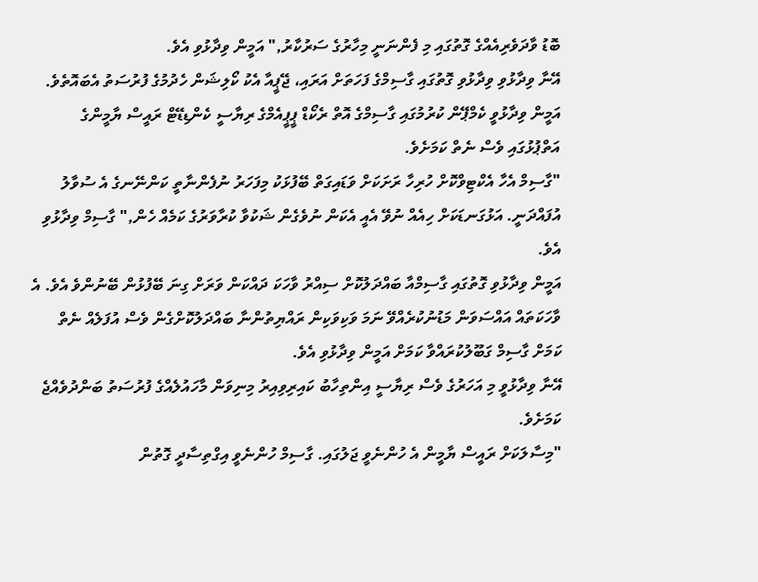ބޮޑު ވާދަވެރިއެއްގެ ގޮތުގައި މި ފެންނަނީ މިހާރުގެ ސަރުކާރު," އަމީން ވިދާޅުވި އެވެ.
އޭނާ ވިދާޅުވި ވިދާޅުވި ގޮތުގައި ގާސިމްގެ ފަހަތަށް އަރައި، ޖޭޕީއާ އެކު ކޯލިޝަން ހެދުމުގެ ފުރުސަތު އެބައޮތެވެ.
އަމީން ވިދާޅުވީ ކެމްޕޭން ކުރުމުގައި ގާސިމްގެ އޮތް ރެކޯޑް ޕީޕީއެމްގެ ރިޔާސީ ކެންޑިޑޭޓް ރައީސް ޔާމީންގެ އަތްޕުޅުގައި ވެސް ނެތް ކަމަށެވެ.
"ގާސިމް އެހާ އެކްޓިވްކޮށް ހުރިހާ ރަށަކަށް ވަޑައިގަތް ބޭފުޅަކު މިފަހަރު ނުފެންނާތީ ކަންނޭނގެ އެ ސުވާލު އުފައްދަނީ. އަޅުގަނޑަކަށް ހިއެއް ނުވޭ އެއީ އެކަން ނުވެގެން ޝަކުވާ ކުރާވަރުގެ ކަމެއް ހެން," ގާސިމް ވިދާޅުވި އެވެ.
އަމީން ވިދާޅުވި ގޮތުގައި ގާސިމްއާ ބައްދަލުކޮށް ސިއްރު ވާހަކަ ދައްކަން ވަރަށް ގިނަ ބޭފުޅުން ބޭނުންވެ އެވެ. އެ ވާހަކަތައް އައްސަވަން މަޑުނުކުރެއްވޭ ނަމަ ވަކިވަކިން ރައްޔިތުންނާ ބައްދަލުކޮށްގެން ވެސް އުފަލެއް ނެތް ކަމަށް ގާސިމް ގަބޫލުކުރައްވާ ކަމަށް އަމީން ވިދާޅުވި އެވެ.
އޭނާ ވިދާޅުވީ މި އަހަރުގެ ވެސް ރިޔާސީ އިންތިހާބު ކައިރިވިއިރު މިނިވަން މާހައުލެއްގެ ފުރުސަތު ބަންދުވެއްޖެ ކަމަށެވެ.
"މިސާލަކަށް ރައީސް ޔާމީން އެ ހުންނެވީ ޖަލުގައި. ގާސިމް ހުންނެވީ އިގްތިސާދީ ގޮތުން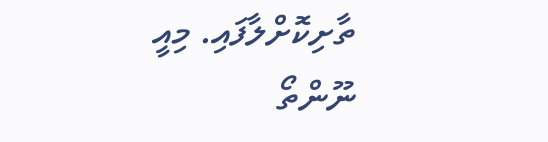ތާށިކޮށްލާފައި. މިއީ ނޫންތޯ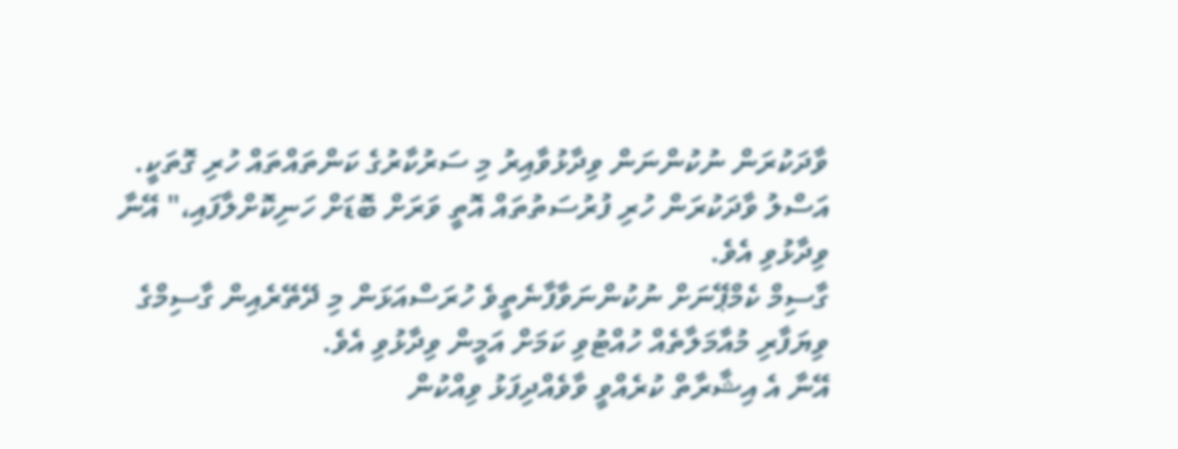ވާދަކުރަން ނުކުންނަން ވިދާޅުވާއިރު މި ސަރުކާރުގެ ކަންތައްތައް ހުރި ގޮތަކީ. އަސްލު ވާދަކުރަން ހުރި ފުރުސަތުތައް އޮތީ ވަރަށް ބޮޑަށް ހަނިކޮށްލާފައި،" އޭނާ ވިދާޅުވި އެވެ.
ގާސިމް ކެމްޕޭނަށް ނުކުންނަވާފާނެތީވެ ހުރަސްއަޅަން މި ދޭތޭރެއިން ގާސިމްގެ ވިޔަފާރި މުއާމަލާތެއް ހުއްޓުވި ކަމަށް އަމީން ވިދާޅުވި އެވެ.
އޭނާ އެ އިޝާރާތް ކުރެއްވީ ވާވެއްދިފަޅު ވިއްކުން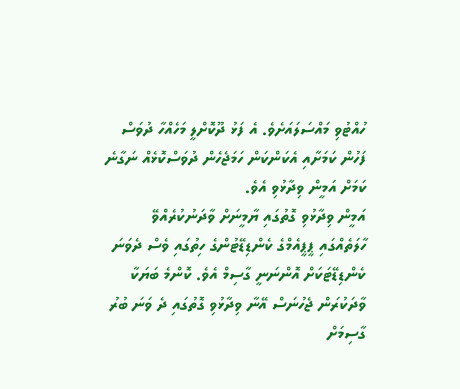ހުއްޓުވި މައްސަލައަށެވެ. އެ ފަޅު ދޫކޮށްލީ މަހެއްހާ ދުވަސް ފަހުން ކަމަށާއި އެކަންކަން ހަމަޖެހެން ދުވަސްކޮޅެއް ނަގާނެ ކަމަށް އަމީން ވިދާޅުވި އެވެ.
އަމީން ވިދާޅުވި ގޮތުގައި ޔާމީނަށް ވާދަނުކުރެއްވޭ ހާލަތެއްގައި ޕީޕީއެމްގެ ކެންޑިޑޭޓުންގެ ހިތުގައި ވެސް ދެވަނަ ކެންޑިޑޭޓަކަށް އޮންނަނީ ގާސިމް އެވެ. ކޮންމެ ބަޔަކާ ވާދަކުރަން ޖެހުނަސް އޭނާ ވިދާޅުވި ގޮތުގައި ދެ ވަނަ ބުރު ގާސިމަށް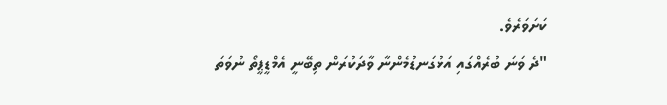ކަށަވަރެވެ.
"ދެ ވަނަ ބުރެއްގައި އަޅުގަނޑުމެންނާ ވާދަކުރަން ތިބޭނީ އެމްޑީޕީތޯ ނުވަތަ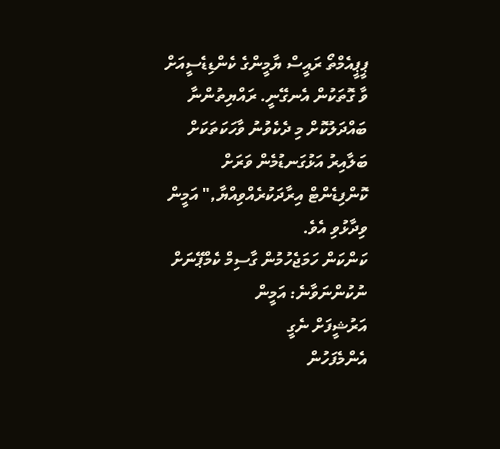ޕީޕީއެމްތޯ ރައީސް ޔާމީންގެ ކެންޑިޑެސީއަށް ވާ ގޮތަކުން އެނގޭނީ. ރައްޔިތުންނާ ބައްދަލުކޮށް މި ދެކެވުނު ވާހަކަތަކަށް ބަލާއިރު އަޅުގަނޑުމެން ވަރަށް ކޮންފިޑެންޓް އިރާދަކުރެއްވިއްޔާ," އަމީން ވިދާޅުވި އެވެ.
ކަންކަން ހަމަޖެހުމުން ގާސިމް ކެމްޕޭނަށް ނުކުންނަވާނެ: އަމީން
އަރުޝީފަށް ނެގީ
އެންމެފަހުން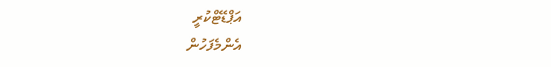އަޕްޑޭޓްކުރީ
އެންމެފަހުން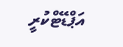އަޕްޑޭޓްކުރީ